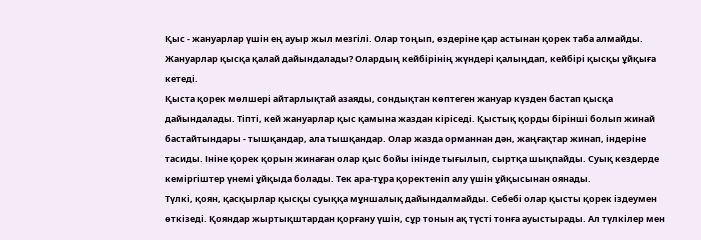Қыс - жануарлар үшін ең ауыр жыл мезгілі. Олар тоңып, өздеріне қар астынан қорек таба алмайды. Жануарлар қысқа қалай дайындалады? Олардың кейбірінің жүндері қалыңдап, кейбірі қысқы ұйқыға кетеді.
Қыста қорек мөлшері айтарлықтай азаяды, сондықтан көптеген жануар күзден бастап қысқа дайындалады. Тіпті, кей жануарлар қыс қамына жаздан кіріседі. Қыстық қорды бірінші болып жинай бастайтындары - тышқандар, ала тышқандар. Олар жазда орманнан дән, жаңғақтар жинап, індеріне тасиды. Ініне қорек қорын жинаған олар қыс бойы інінде тығылып, сыртқа шықпайды. Суық кездерде кеміргіштер үнемі ұйқыда болады. Тек ара-тұра қоректеніп алу үшін ұйқысынан оянады.
Түлкі, қоян, қасқырлар қысқы суыққа мұншалық дайындалмайды. Себебі олар қысты қорек іздеумен өткізеді. Қояндар жыртықштардан қорғану үшін, сұр тонын ақ түсті тонға ауыстырады. Ал түлкілер мен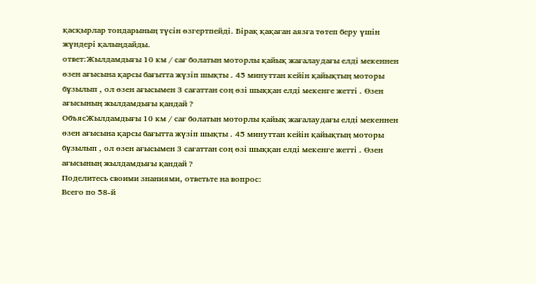қасқырлар тондарының түсін өзгертпейді. Бірақ қақаған аязға төтеп беру үшін жүндері қалыңдайды.
ответ:Жылдамдығы 10 км / сағ болатын моторлы қайық жағалаудағы елді мекеннен өзен ағысына қарсы бағытта жүзіп шықты . 45 минуттан кейін қайықтың моторы бұзылып , ол өзен ағысымен 3 сағаттан соң өзі шыққан елді мекенге жетті . Өзен ағысының жылдамдығы қандай ?
ОбъясЖылдамдығы 10 км / сағ болатын моторлы қайық жағалаудағы елді мекеннен өзен ағысына қарсы бағытта жүзіп шықты . 45 минуттан кейін қайықтың моторы бұзылып , ол өзен ағысымен 3 сағаттан соң өзі шыққан елді мекенге жетті . Өзен ағысының жылдамдығы қандай ?
Поделитесь своими знаниями, ответьте на вопрос:
Всего по 58-й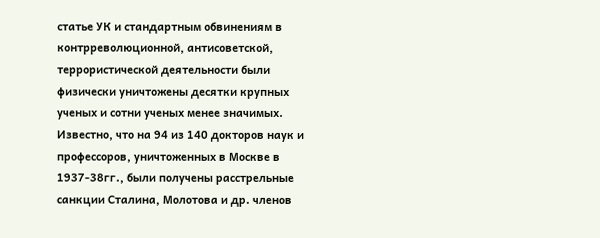статье УК и стандартным обвинениям в контрреволюционной, антисоветской, террористической деятельности были физически уничтожены десятки крупных ученых и сотни ученых менее значимых. Известно, что на 94 из 140 докторов наук и профессоров, уничтоженных в Москве в 1937-38гг., были получены расстрельные санкции Сталина, Молотова и др. членов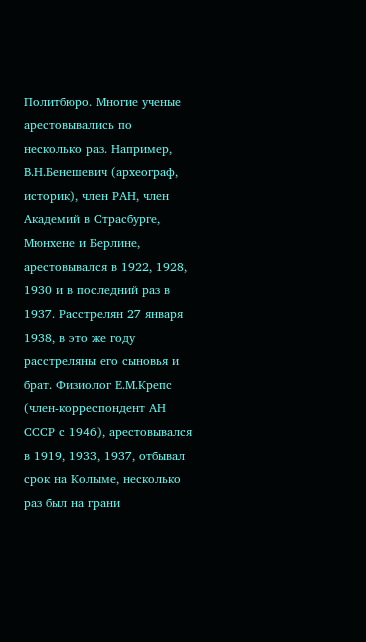Политбюро. Многие ученые арестовывались по несколько раз. Например, В.Н.Бенешевич (археограф, историк), член РАН, член Академий в Страсбурге, Мюнхене и Берлине, арестовывался в 1922, 1928, 1930 и в последний раз в 1937. Расстрелян 27 января 1938, в это же году расстреляны его сыновья и брат. Физиолог Е.М.Крепс (член-корреспондент АН СССР с 1946), арестовывался в 1919, 1933, 1937, отбывал срок на Колыме, несколько раз был на грани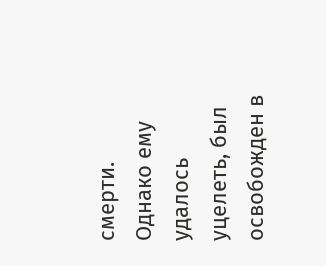смерти. Однако ему удалось уцелеть, был освобожден в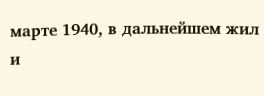марте 1940, в дальнейшем жил и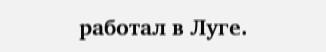работал в Луге.